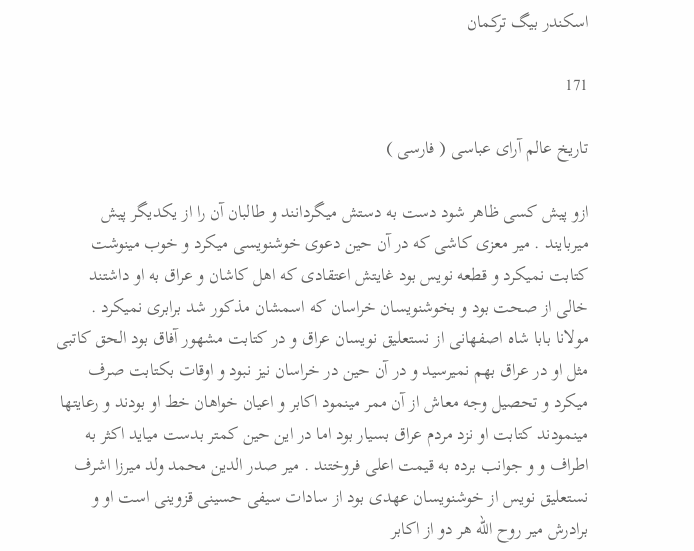اسكندر بيگ تركمان

171

تاريخ عالم آراى عباسى ( فارسى )

ازو پيش كسى ظاهر شود دست به دستش ميگردانند و طالبان آن را از يكديگر پيش ميربايند . مير معزى كاشى كه در آن حين دعوى خوشنويسى ميكرد و خوب مينوشت كتابت نميكرد و قطعه نويس بود غايتش اعتقادى كه اهل كاشان و عراق به او داشتند خالى از صحت بود و بخوشنويسان خراسان كه اسمشان مذكور شد برابرى نميكرد . مولانا بابا شاه اصفهانى از نستعليق نويسان عراق و در كتابت مشهور آفاق بود الحق كاتبى مثل او در عراق بهم نميرسيد و در آن حين در خراسان نيز نبود و اوقات بكتابت صرف ميكرد و تحصيل وجه معاش از آن ممر مينمود اكابر و اعيان خواهان خط او بودند و رعايتها مينمودند كتابت او نزد مردم عراق بسيار بود اما در اين حين كمتر بدست ميايد اكثر به اطراف و و جوانب برده به قيمت اعلى فروختند . مير صدر الدين محمد ولد ميرزا اشرف نستعليق نويس از خوشنويسان عهدى بود از سادات سيفى حسينى قزوينى است او و برادرش مير روح الله هر دو از اكابر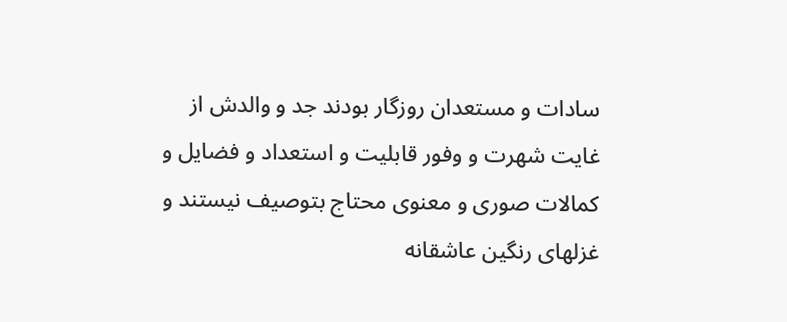سادات و مستعدان روزگار بودند جد و والدش از غايت شهرت و وفور قابليت و استعداد و فضايل و كمالات صورى و معنوى محتاج بتوصيف نيستند و غزلهاى رنگين عاشقانه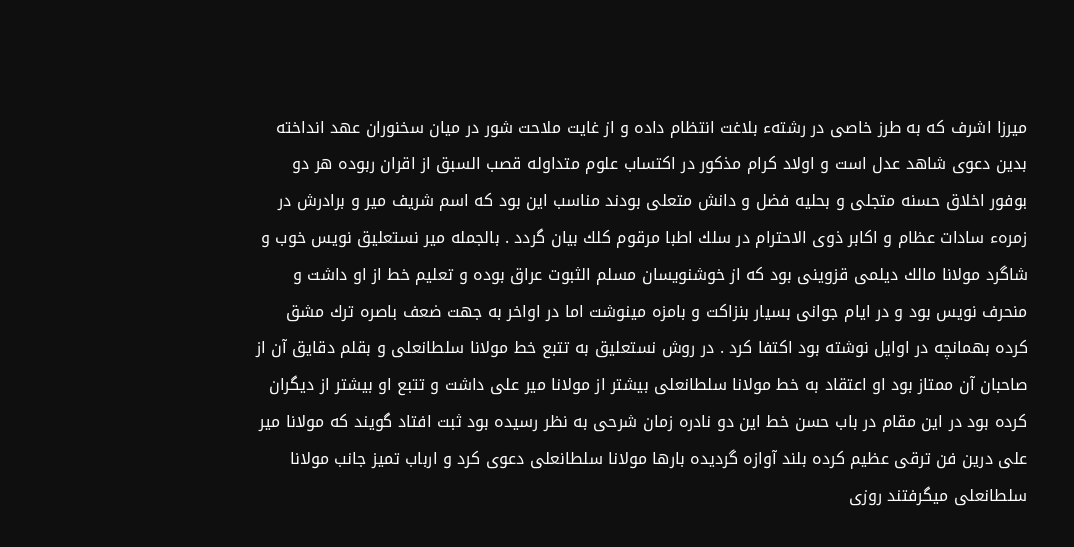ميرزا اشرف كه به طرز خاصى در رشتهء بلاغت انتظام داده و از غايت ملاحت شور در ميان سخنوران عهد انداخته بدين دعوى شاهد عدل است و اولاد كرام مذكور در اكتساب علوم متداوله قصب السبق از اقران ربوده هر دو بوفور اخلاق حسنه متجلى و بحليه فضل و دانش متعلى بودند مناسب اين بود كه اسم شريف مير و برادرش در زمرهء سادات عظام و اكابر ذوى الاحترام در سلك اطبا مرقوم كلك بيان گردد . بالجمله مير نستعليق نويس خوب و شاگرد مولانا مالك ديلمى قزوينى بود كه از خوشنويسان مسلم الثبوت عراق بوده و تعليم خط از او داشت و منحرف نويس بود و در ايام جوانى بسيار بنزاكت و بامزه مينوشت اما در اواخر به جهت ضعف باصره ترك مشق كرده بهمانچه در اوايل نوشته بود اكتفا كرد . در روش نستعليق به تتبع خط مولانا سلطانعلى و بقلم دقايق آن از صاحبان آن ممتاز بود او اعتقاد به خط مولانا سلطانعلى بيشتر از مولانا مير على داشت و تتبع او بيشتر از ديگران كرده بود در اين مقام در باب حسن خط اين دو نادره زمان شرحى به نظر رسيده بود ثبت افتاد گويند كه مولانا مير على درين فن ترقى عظيم كرده بلند آوازه گرديده بارها مولانا سلطانعلى دعوى كرد و ارباب تميز جانب مولانا سلطانعلى ميگرفتند روزى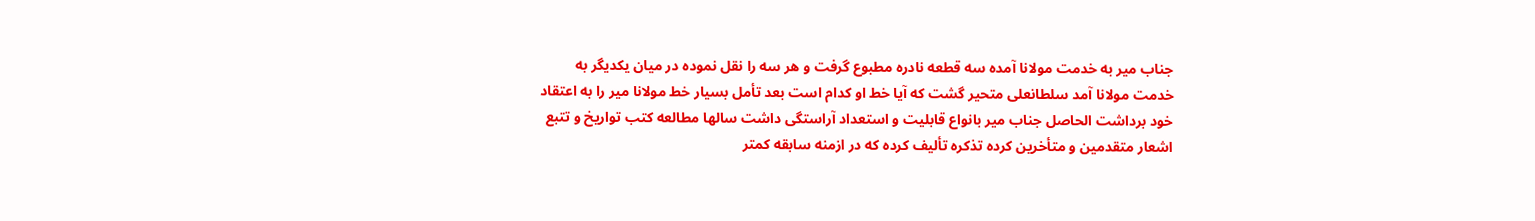جناب مير به خدمت مولانا آمده سه قطعه نادره مطبوع گرفت و هر سه را نقل نموده در ميان يكديگر به خدمت مولانا آمد سلطانعلى متحير گشت كه آيا خط او كدام است بعد تأمل بسيار خط مولانا مير را به اعتقاد خود برداشت الحاصل جناب مير بانواع قابليت و استعداد آراستگى داشت سالها مطالعه كتب تواريخ و تتبع اشعار متقدمين و متأخرين كرده تذكره تأليف كرده كه در ازمنه سابقه كمتر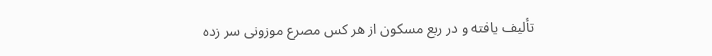تأليف يافته و در ربع مسكون از هر كس مصرع موزونى سر زده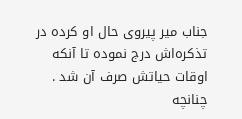جناب مير پيروى حال او كرده در تذكره‌اش درج نموده تا آنكه اوقات حياتش صرف آن شد . چنانچه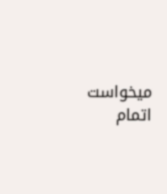ميخواست اتمام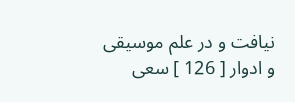نيافت و در علم موسيقى و ادوار [ 126 ] سعى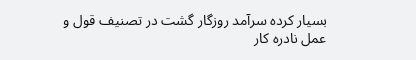بسيار كرده سرآمد روزگار گشت در تصنيف قول و عمل نادره كار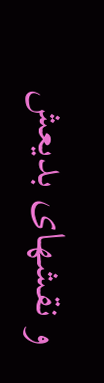و نقشهاى بديعش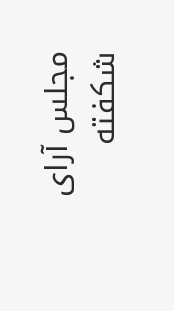مجلس آراى شكفته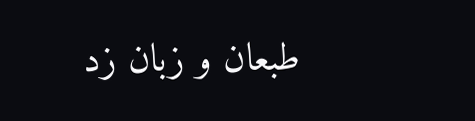طبعان و زبان زد